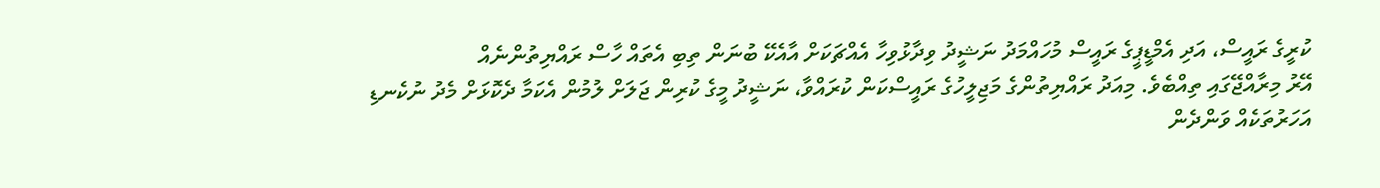ކުރީގެ ރައީސް، އަދި އެމްޑީޕީގެ ރައީސް މުހައްމަދު ނަޝީދު ވިދާޅުވިހާ އެއްޗަކަށް އާއެކޭ ބުނަން ތިބި އެތައް ހާސް ރައްޔިތުންނެއް
އޭރު މިރާއްޖޭގައި ތިއްބެވެ. މިއަދު ރައްޔިތުންގެ މަޖިލީހުގެ ރައީސްކަން ކުރައްވާ، ނަޝީދު މީގެ ކުރިން ޖަލަށް ލުމުން އެކަމާ ދެކޮޅަށް މެދު ނުކެނޑި އަހަރުތަކެއް ވަންދެން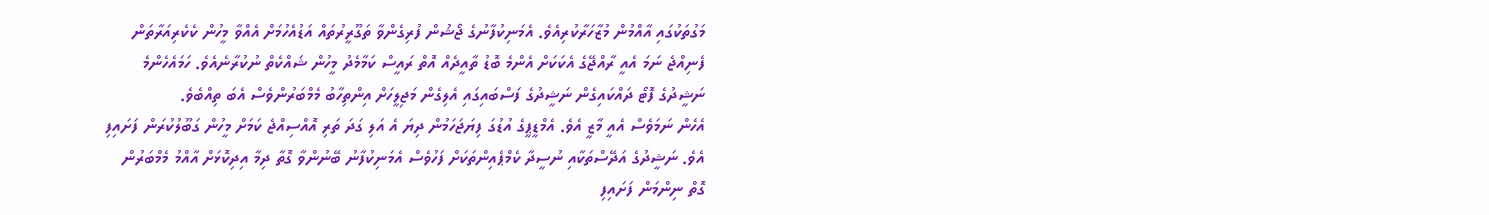މަގުތަކުގައި އާއްމުން މުޒާހަރާކުރިއެވެ. އެމަނިކުފާނުގެ ޖޯޝުން ފުރިގެންވާ ތަގޫރީރުތައް އަޑުއެހުމަށް އެއްވާ މީހުން ކެކެރިއަރާތަން ފެނިއްޖެ ނަމަ އެއީ ރާއްޖޭގެ އެކަކަށް އެންމެ ބޮޑު ތާއީދެއް އޮތް ރައީސް ކަމާމެދު މީހުން ޝައްކެތް ނުކުރާނެއެވެ. ހަމައެހެންމެ ނަޝީދުގެ ފޮޓޯ ދައްކައިގެން ނަޝީދުގެ ފަސްބައިގައި އެލިގެން މަޖިލީހަށް އިންތިހާބު މެމްބަރުންވެސް އެބަ ތިއްބެވެ.
އެހެން ނަމަވެސް އެއީ މާޒީ އެވެ. އެމްޑީޕީގެ އުޑުގަ ފިޔަޖަހަމުން ދިޔަ އެ އަލި ގަދަ ތަރި އޮއްސިއްޖެ ކަމަށް މީހުން ގަބޫލުކުރަން ފަށައިފި އެވެ. ނަޝީދުގެ އަދޭސްތަކާއި ނުސީދާ ކެމްޕެއިންތަކަށް ފަހުވެސް އެމަނިކުފާނު ބޭނުންވާ ގޮތާ ދިމާ އިދިކޮޅަށް އާއްމު މެމްބަރުން ގޮތް ނިންމަން ފަށައިފި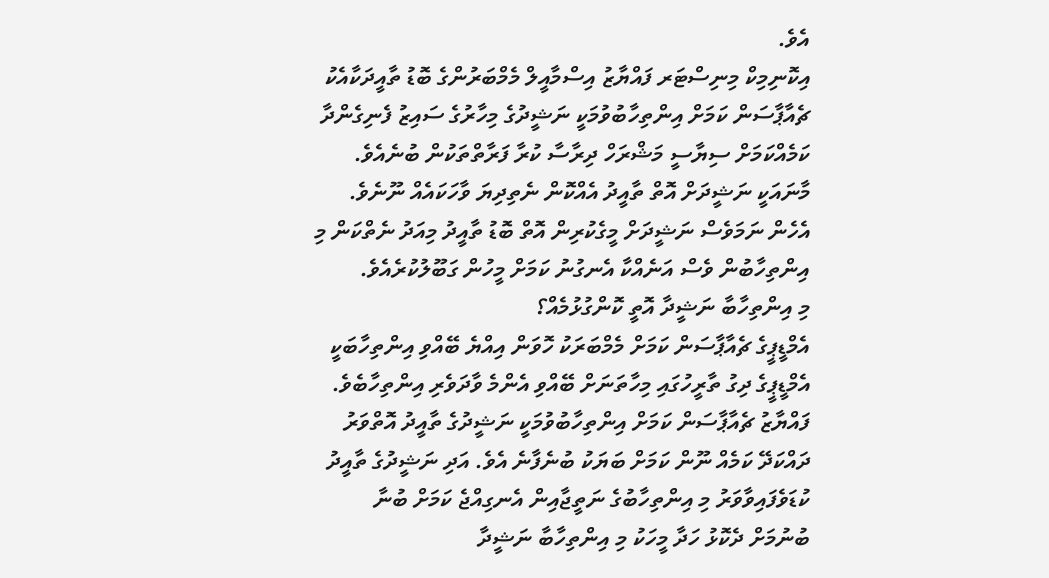އެވެ.
އިކޮނިމިކް މިނިސްޓަރ ފައްޔާޒު އިސްމާއީލް މެމްބަރުންގެ ބޮޑު ތާއީދަކާއެކު ޗެއާޕާސަން ކަމަށް އިންތިހާބުވުމަކީ ނަޝީދުގެ މިހާރުގެ ސައިޒު ފެނިގެންދާ ކަމެއްކަމަށް ސިޔާސީ މަޝްރަހް ދިރާސާ ކުރާ ފަރާތްތަކުން ބުނެއެވެ. މާނައަކީ ނަޝީދަށް އޮތް ތާއީދު އެއްކޮން ނެތިދިޔަ ވާހަކައެއް ނޫނެވެ. އެހެން ނަމަވެސް ނަޝީދަށް މީގެކުރިން އޮތް ބޮޑު ތާއީދު މިއަދު ނެތްކަން މި އިންތިހާބުން ވެސް އަނެއްކާ އެނގުނު ކަމަށް މީހުން ގަބޫލުކުރެއެވެ.
މި އިންތިހާބާ ނަޝީދާ އޮތީ ކޮންގުޅުމެއް؟
އެމްޑީޕީގެ ޗެއާޕާސަން ކަމަށް މެމްބަރަކު ހޮވަން އިއްޔެ ބޭއްވި އިންތިހާބަކީ އެމްޑީޕީގެ ދިގު ތާރީހުގައި މިހާތަނަށް ބޭއްވި އެންމެ ވާދަވެރި އިންތިހާބެވެ. ފައްޔާޒު ޗެއާޕާސަން ކަމަށް އިންތިހާބުވުމަކީ ނަޝީދުގެ ތާއީދު އޮތްވަރު ދައްކަދޭ ކަމެއް ނޫން ކަމަށް ބަޔަކު ބުނެފާނެ އެވެ. އަދި ނަޝީދުގެ ތާއީދު ކުޑަވެފައިވާވަރު މި އިންތިހާބުގެ ނަތީޖާއިން އެނގިއްޖެ ކަމަށް ބުނާ ބުނުމަށް ދެކޮޅު ހަދާ މީހަކު މި އިންތިހާބާ ނަޝީދާ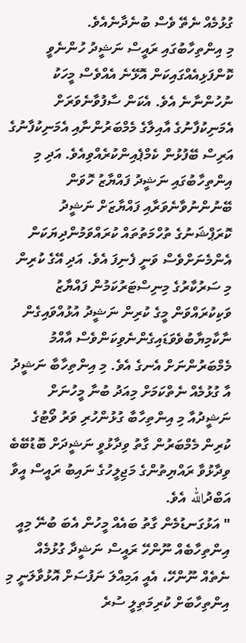ގުޅުމެއް ނެތޭ ވެސް ބުނެދާނެއެވެ.
މި އިންތިހާބުގައި ރައީސް ނަޝީދު ހުންނެވީ ކޮންފަޅިއެއްގައިކަން އޮޅޭނެ އެއްވެސް މީހަކު ނުހުންނާނެ އެވެ. އެކަން ސާފުވާނެވަރަށް އެމަނިކުފާނުގެ އާއިލާގެ މެމްބަރުންނާއި އެމަނިކުފާނުގެ އަރިސް ބޭފުޅުން ކެމްޕެއިންކުރެއްވިއެވެ. އަދި މި އިންތިހާބުގައި ނަޝީދު ފައްޔާޒު ހޮވަން ބޭނުންނުވާނެވަރާއި ފައްޔާޒަށް ނަޝީދު ކޮރަޕްޝަނުގެ ތުހްމަތުތައް ކުރައްވަމުންދިޔަކަން އެންމެނަށްވެސް ވަނީ ފެނިފަ އެވެ. އަދި އޭގެ ކުރިން މި ސަރުކާރުގެ މިނިސްޓަރުކަމުން ފައްޔާޒު ވަކިކުރައްވަން މީގެ ކުރިން ނަޝީދު އުޅުއްވައިގެން ނާކާމިޔާބުވެވަޑައިގެންނެވިކަންވެސް އާއްމު މެމްބަރުންނަށް އެނގެ އެވެ. މި އިންތިހާބާ ނަޝީދު އާ ގުޅުމެއް ނެތްކަމަށް މިއަދު ބުނާ މީހުނަށް ނަޝީދުއާ މި އިންތިހާބާ ގުޅުންހުރި ވަރު ވޯޓުގެ ކުރިން މެމްބަރުން ގާތު ވިދާޅުވީ ނަޝީދަށް ބޮޑުބޭބެ ވިދާޅުވާ ރައްޔިތުންގެ މަޖިލީހުގެ ނައިބު ރައީސް އީވާ އަބްދުالله އެވެ.
" އަޅުގަނޑުމެން ގާތު ބައެއް މީހުން އެބަ ބުނޭ މިއީ އިންތިހާބެއް ނޫންހޭ ރައީސް ނަޝީދާ ގުޅުމެއް ނެތެއް ނޫންހޭ، އެއީ އަމިއްލަ ނަފުސަށް އޮޅުވާލަނީ މި އިންތިހާބަށް ކުރިމަތިލީ ސުރެ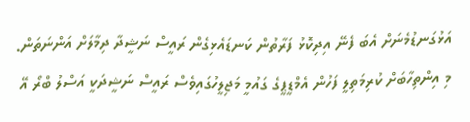އަޅުގަނޑުމެނަށް އެބަ ފެނޭ އިދިކޮޅު ފަރާތުން ކަނޑައެޅިގެން ރައީސް ނަޝީދާ ދިމާލަށް އަންނަތަން. މި އިންތިހާބަށް ކުރިމަތިލީ ފަހުން އެމްޑީޕީގެ ގައުމީ މަޖިލީހުގައިވެސް ރައީސް ނަޝީދަކީ އަސްލު ބްރޯ އޭ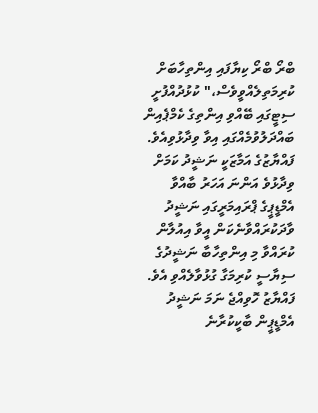ބްރޯ ބްރޯ ކިޔާފައި އިންތިހާބަށް ކުރިމަތިލެއްވީވެސް،" ކުޅުދުއްފުށީ ސިޓީގައި ބޭއްވި އިންތިގެ ކެމްޕެއިން ބައްދަލުވުމެއްގައި އިވާ ވިދާޅުވިއެވެ.
ފައްޔާޒުގެ އަމާޒަކީ ނަޝީދު ކަމަށް ވިދާޅުވެ އަންނަ އަހަރު ބާއްވާ އެމްޑީޕީގެ ޕްރައިމަރީގައި ނަޝީދު ވާދަކުރައްވާނެކަން އީވާ އިއުލާން ކުރައްވާ މި އިންތިހާބާ ނަޝީދުގެ ސިޔާސީ ކުރިމަގާ ގުޅުވާލެއްވި އެވެ.
ފައްޔާޒު ހޮވިއްޖެ ނަމަ ނަޝީދު އެމްޑީޕީން ބާކީކުރާނެ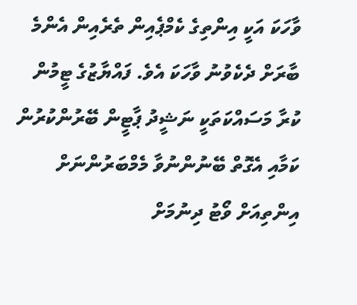ވާހަކަ އަކީ އިންތިގެ ކެމްޕެއިން ތެރެއިން އެންމެ ބާރަށް ދެކެވުނު ވާހަކަ އެވެ. ފައްޔާޒުގެ ޓީމުން ކުރާ މަސައްކަތަކީ ނަޝީދު ޕާޓީން ބޭރުންކުރުން ކަމާއި އެގޮތް ބޭނުންނުވާ މެމްބަރުންނަށް އިންތިއަށް ވޯޓު ދިނުމަށް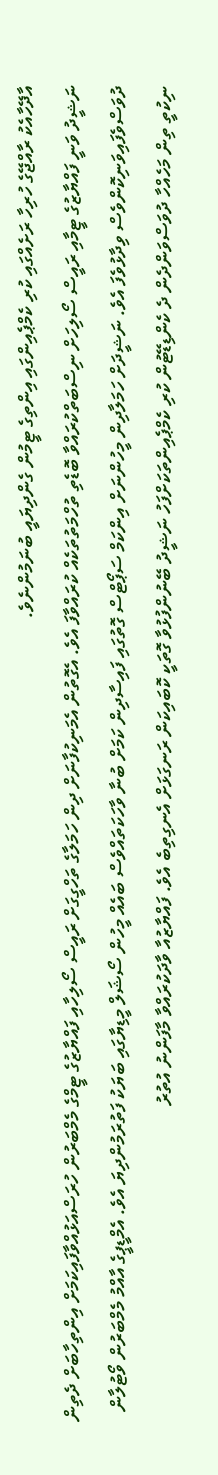އާދޭހާއެކު ރާއްޖޭގެ ހުރިހާ ރަށެއްގައި ކުރި ކެމްޕެއިންގައި އިންތިގެ ޓީމުން ގެންދިޔައީ ބުނަމުންނެވެ.
ނަޝީދު ވަނީ ފައްޔާޒުގެ ޓީމާއި ރައީސް ސޯލިހަށް ނިސްބަތްކުރައްވާ ބޮޑެތި ތުހްމަތުތަކެއް ކުރައްވާފަ އެވެ. އެގޮތުން އެމަނިކުފާނަށް ދިން ހަމަލާގެ ތަހްގީގަށް ރައީސް ސޯލިހާއި ފައްޔާޒުގެ ޓީމްގެ މެމްބަރުން ހުރަސްއަޅުއްވާފައިކަމަށް އިންތިހާބަށް ދެތިން ދުވަސްވެފައިވަނިކޮންވެސް ވިދާޅުވެފަ އެވެ. ނަޝީދަށް ހަމަލާދިން މީހުންނަށް އިންކަމް ސަޕޯޓްސް ގޮތުގައި ފައިސާދިން ކަމަށް ބުނާ ވާހަކަތައްވެސް ބައެއް މީހުން ސޯޝަލް މީޑިޔާގައި ބަޔަކު ފަތުރަމުންދިޔަ އެވެ. އެމްޑީޕީގެ އާއްމު މެމްބަރުން ވޯޓުލާން ނިކުތީ ތިން މަހެއްހާ ދުވަސްވަންދެން ދެ ކެންޑިޑޭޓުން ކުރި ކެމްޕެއިންތަކަށްފަހު ނަޝީދު ބޭނުންފުޅުވާ ގޮތަކީ ކޮބައިކަން ރަނގަޅަށް އެނގިތިބެ އެވެ. ފައްޔާޒުއާ ވާދަކުރައްވާ މާފަންނު އުތުރު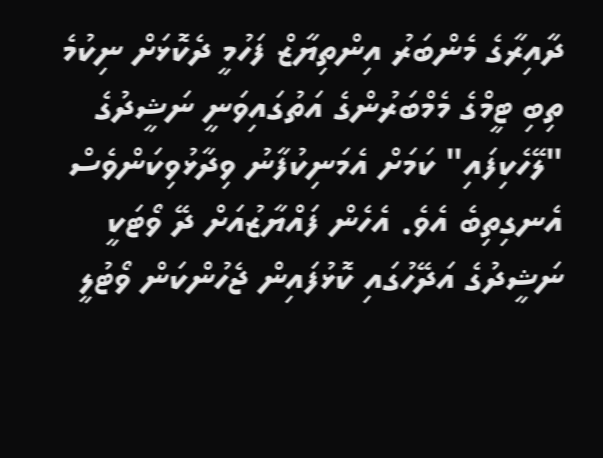ދާއިރާގެ މެންބަރު އިންތިޔާޒް ފަހުމީ ދެކޮޅަށް ނިކުމެ ތިބި ޓީމްގެ މެމްބަރުންގެ އަތުގައިވަނީ ނަޝީދުގެ "ލޭހެކިފައި" ކަމަށް އެމަނިކުފާނު ވިދާޅުވިކަންވެސް އެނގިތިބެ އެވެ. އެހެން ފައްޔާޒުއަށް ދޭ ވޯޓަކީ ނަޝީދުގެ އަދޭހުގައި ކޮޅުފައިން ޖެހުންކަން ވޯޓުލީ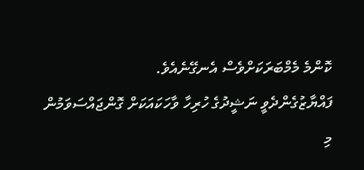ކޮންމެ މެމްބަރަކަށްވެސް އެނގޭނެއެވެ.
ފައްޔާޒުގެންދެވީ ނަޝީދުގެ ހުރިހާ ވާހަކައަކަށް ގޮންޖައްސަވަމުން
މި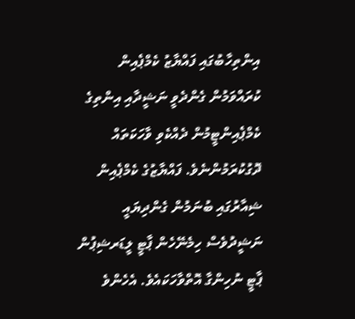އިންތިހާބުގައި ފައްޔާޒު ކެމްޕެއިން ކުރައްވަމުން ގެންދެވީ ނަޝީދާއި އިންތިގެ ކެމްޕެއިންޓީމުން ދެއްކެވި ވާހަކަތައް ދޮގުކުރަމުންނެވެ. ފައްޔާޒުގެ ކެމްޕެއިން ޝިއާރުގައި ބުނަމުން ގެންދިޔައީ ނަޝީދުވެސް ހިމެނޭހެން ޕާޓީ ލީޑަރޝިޕުން ޕާޓީ ނުހިންގާ އޮތްވާހަކައެވެ. އެހެންވެ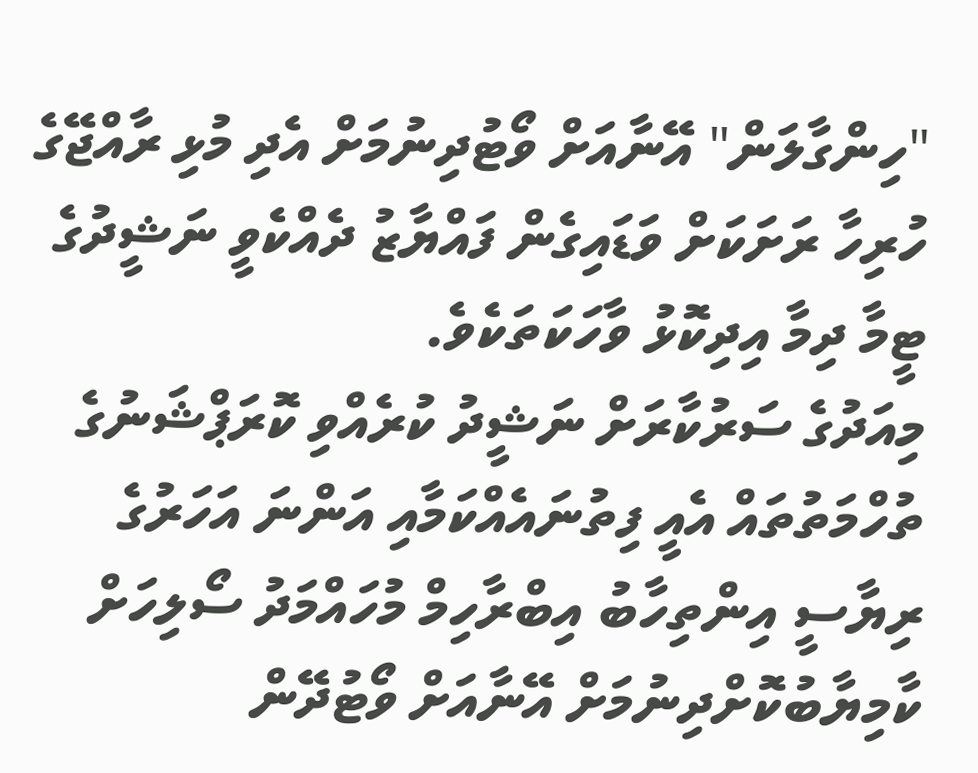"ހިންގާލަން" އޭނާއަށް ވޯޓުދިނުމަށް އެދި މުޅި ރާއްޖޭގެ ހުރިހާ ރަށަކަށް ވަޑައިގެން ފައްޔާޒު ދެއްކެވީ ނަޝީދުގެ ޓީމާ ދިމާ އިދިކޮޅު ވާހަކަތަކެވެ.
މިއަދުގެ ސަރުކާރަށް ނަޝީދު ކުރެއްވި ކޮރަޕްޝަނުގެ ތުހްމަތުތައް އެއީ ފިތުނައެއްކަމާއި އަންނަ އަހަރުގެ ރިޔާސީ އިންތިހާބު އިބްރާހިމް މުހައްމަދު ސޯލިހަށް ކާމިޔާބުކޮށްދިނުމަށް އޭނާއަށް ވޯޓުދޭން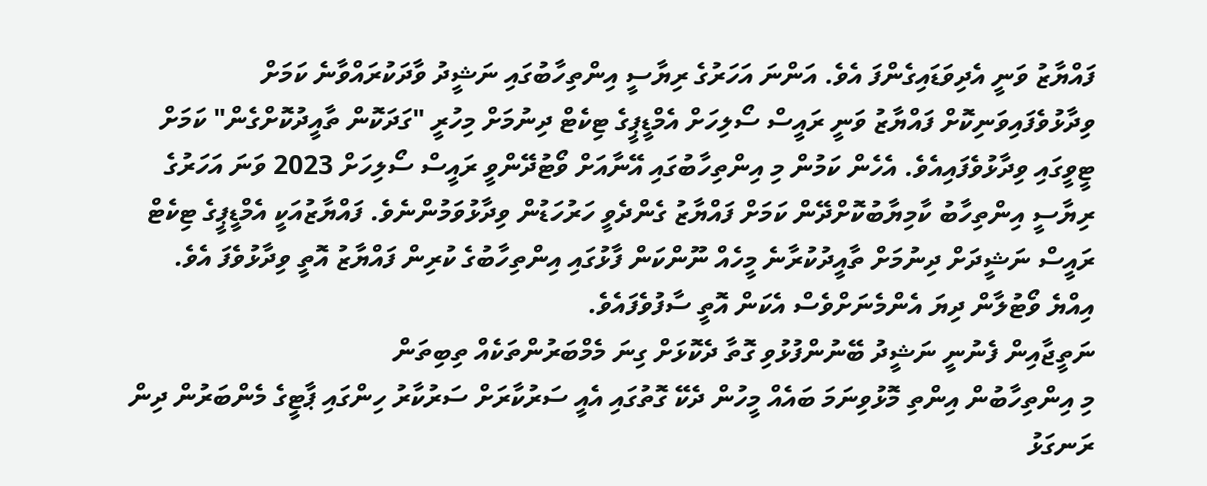ފައްޔާޒު ވަނީ އެދިވަޑައިގެންފަ އެވެ. އަންނަ އަހަރުގެ ރިޔާސީ އިންތިހާބުގައި ނަޝީދު ވާދަކުރައްވާނެ ކަމަށް ވިދާޅުވެފައިވަނިކޮށް ފައްޔާޒު ވަނީ ރައީސް ސޯލިހަށް އެމްޑީޕީގެ ޓިކެޓް ދިނުމަށް މިހުރީ "ގަދަކޮން ތާއީދުކޮށްގެން" ކަމަށް ޓީވީގައި ވިދާޅުވެފައިއެވެ. އެހެން ކަމުން މި އިންތިހާބުގައި އޭނާއަށް ވޯޓުދޭންވީ ރައީސް ސޯލިހަށް 2023 ވަނަ އަހަރުގެ ރިޔާސީ އިންތިހާބު ކާމިޔާބުކޮށްދޭން ކަމަށް ފައްޔާޒު ގެންދެވީ ހަރުހަޑުން ވިދާޅުވަމުންނެވެ. ފައްޔާޒުއަކީ އެމްޑީޕީގެ ޓިކެޓް ރައީސް ނަޝީދަށް ދިނުމަށް ތާއީދުކުރާނެ މީހެއް ނޫންކަން ފާޅުގައި އިންތިހާބުގެ ކުރިން ފައްޔާޒު އޮތީ ވިދާޅުވެފަ އެވެ. އިއްޔެ ވޯޓުލާން ދިޔަ އެންމެނަށްވެސް އެކަން އޮތީ ސާފުވެފައެވެ.
ނަތީޖާއިން ފެނުނީ ނަޝީދު ބޭނުންފުޅުވި ގޮތާ ދެކޮޅަށް ގިނަ މެމްބަރުންތަކެއް ތިބިތަން
މި އިންތިހާބުން އިންތި މޮޅުވިނަމަ ބައެއް މީހުން ދެކޭ ގޮތުގައި އެއީ ސަރުކާރަށް ސަރުކާރު ހިންގައި ޕާޓީގެ މެންބަރުން ދިން ރަނގަޅު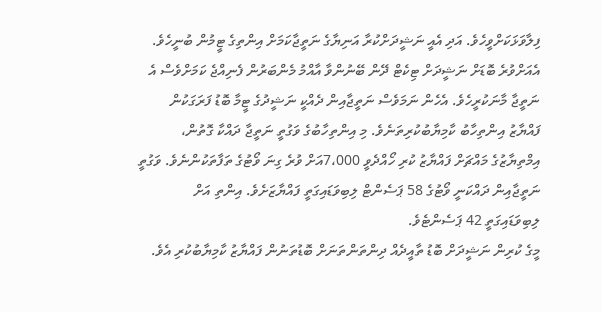ފިލާވަޅަކަށްވީހެވެ. އަދި އެއީ ނަޝީދަށްކުރާ އަނިޔާގެ ނަތީޖާކަމަށް އިންތިގެ ޓީމުން ބުނީހެވެ. އެއަށްވުރެ ބޮޑަށް ނަޝީދަށް ޓިކެޓް ދޭން ބޭނުންވާ އާއްމު މެންބަރުން ފެނިއްޖެ ކަމަށްވެސް އެ ނަތީޖާ މާނަކުރީހެވެ. އެހެން ނަމަވެސް ނަތީޖާއިން ދެއްކީ ނަޝީދުގެ ޓީމާ ބޮޑު ފަރަގަކުން ފައްޔާޒު އިންތިހާބު ކާމިޔާބުކުރިތަނެވެ. މި އިންތިހާބުގެ ވަގުތީ ނަތީޖާ ދައްކާ ގޮތުން، އިމްތިޔާޒުގެ މައްޗަށް ފައްޔާޒު ކުރި ހޯއްދެވީ 7،000އަށް ވުރެ ގިނަ ވޯޓުގެ ތަފާތަކުންނެވެ. ވަގުތީ ނަތީޖާއިން ދައްކަނީ ވޯޓުގެ 58 ޕަސެންޓް ލިބިވަޑައިގަތީ ފައްޔާޒަށެވެ. އިންތި އަށް ލިބިވަޑައިގަތީ 42 ޕަސެންޓެވެ.
މީގެ ކުރިން ނަޝީދަށް ބޮޑު ތާއީދެއް ދިންތަންތަނަށް ބޮޑުތަނުން ފައްޔާޒު ކާމިޔާބުކުރި އެވެ.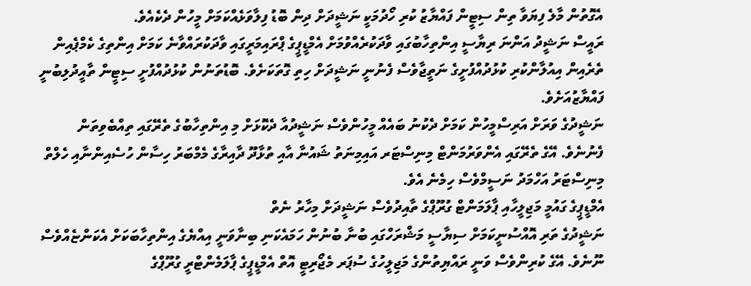އެގޮތުން މާލެ ފިޔަވާ ތިން ސިޓީން ފައްޔާޒު ކުރި ހޯދުމަކީ ނަޝީދަށް ދިން ބޮޑު ފިލާވަޅެއްކަމަށް މީހުން ދެކެއެވެ.
ރައީސް ނަޝީދު އަންނަ ރިޔާސީ އިންތިހާބުގައި ވާދަކުރެއްވުމަށް އެމްޑީޕީގެ ޕްރައިމަރީގައި ވާދަކުރައްވާނެ ކަމަށް އިންތިގެ ކެމްޕެއިން ތެރެއިން އިއުލާންކުރި ކުޅުދުއްފުށީގެ ނަތީޖާވެސް ފެނުނީ ނަޝީދަށް ހިތި ގޮތަކަށެވެ. ބޮޑުތަނުން ކުޅުދުއްފުށީ ސިޓީން ތާއީދުލިބުނީ ފައްޔާޒުއަށެވެ.
ނަޝީދުގެ ވަރަށް އަރިސްމީހުން ކަމަށް ދެކުނު ބައެއް މީހުންވެސް ނަޝީދުއާ ދެކޮޅަށް މި އިންތިހާބުގެ ތެރޭގައި ތިއްބެވިތަން ފެނުނެވެ. އޭގެ ތެރޭގައި އެންވަރުމަންޓް މިނިސްޓަރ އައިމިނަތު ޝައުނާ އާއި ތުޅާދޫ ދާއިރާގެ މެމްބަރު ހިސާން ހުސެއިންނާއި ހެލްތް މިނިސްޓަރު އަހްމަދު ނަސީމްވެސް ހިމެނެ އެވެ.
އެމްޑީޕީގެ ގައުމީ މަޖިލީހާއި ޕާލަމަންޓް ގުރޫޕްގެ ތާއިދުވެސް ނަޝީދަށް މިހާރު ނެތް
ނަޝީދުގެ ތަރި އޮއްސުނީކަމަށް ސިޔާސީ މަޝްރަހްގައި ބުނާ ބުނުން ހަމައެކަނި ބިނާވަނީ އިއްޔެގެ އިންތިހާބަކަށް އެކަންޏެއްވެސް ނޫނެވެ. އޭގެ ކުރިންވެސް ވަނީ ރައްޔިތުންގެ މަޖިލީހުގެ ސުޕަރ މެޖޯރިޓީ އޮތް އެމްޑީޕީގެ ޕާލަމެންޓްރީ ގުރޫޕްގެ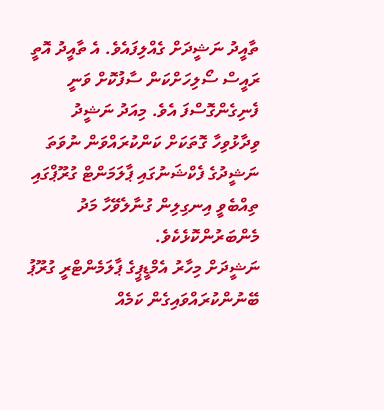ތާއީދު ނަޝީދަށް ގެއްލިފައެވެ. އެ ތާއީދު އޮތީ ރައީސް ސޯލިހަށްކަން ސާފުކޮށް ވަނީ ފެނިގެންގޮސްފަ އެވެ. މިއަދު ނަޝީދު ވިދާޅުވިހާ ގޮތަކަށް ކަންކުރައްވަން ނުވަތަ ނަޝީދުގެ ފެކްޝަނުގައި ޕާލަމަންޓް ގުރޫޕްގައި ތިއްބެވީ އިނގިލިން ގުނާލެވޭހާ މަދު މެންބަރުންކޮޅެކެވެ.
ނަޝީދަށް މިހާރު އެމްޑީޕީގެ ޕާލަމެންޓްރީ ގުރޫޕު ބޭނުންކުރައްވައިގެން ކަމެއް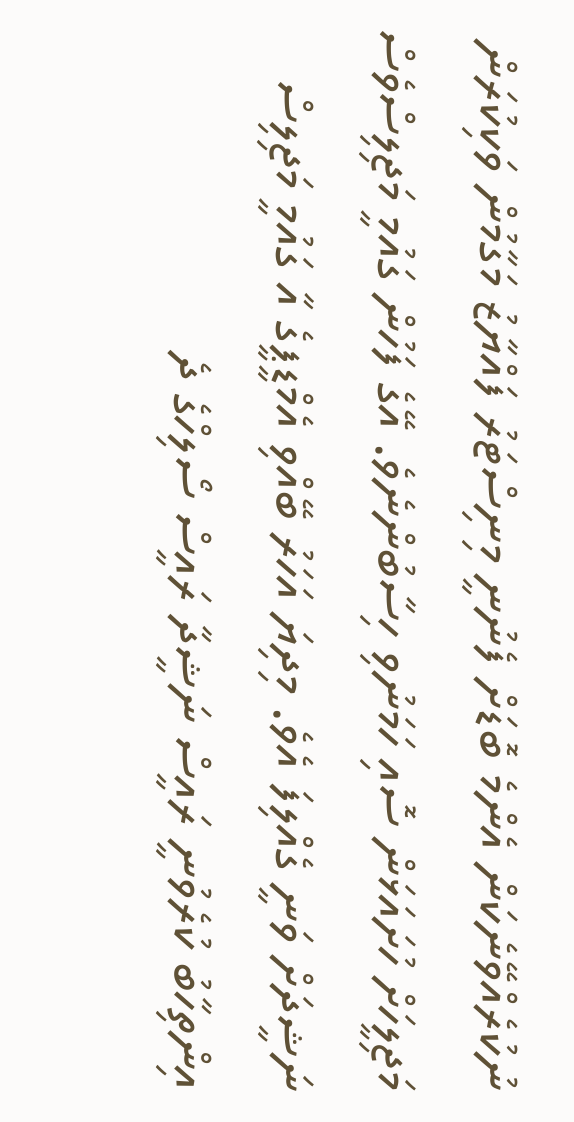ނުކުރެއްވޭނެކަން އެންމެ ބޮޑަށް ފެނުނީ މިނިސްޓަރު ފައްޔާޒު މަގާމުން ވަކިކުރަން މަޖިލީހަށް ހުށައަޅަން ސޮއި ހަމަނުވި ހިސާބުންނެވެ. އޭގެ ފަހުން ގައުމީ މަޖިލިސްވެސް ނަޝީދަށް ވަނީ ގެއްލިފަ އެވެ. މިދިޔަ އަހަރު ބޭއްވި އެމްޑީޕީގެ އާ ގައުމީ މަޖިލިސް އިންތިހާބު ކުރެވުނީ ރައީސް ނަޝީދާ ރައީސް ސޯލިހްގެ ދެ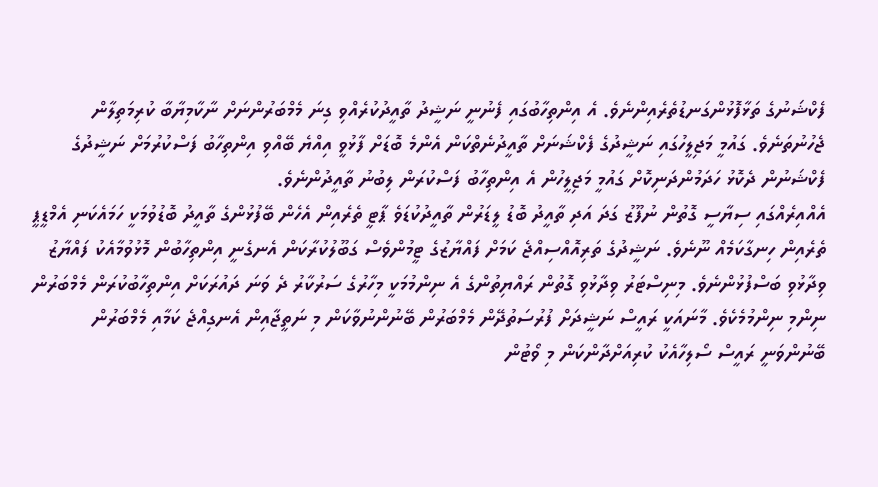ފެކްޝަނުގެ ތަޅާފޮޅުންގަނޑުތެރެއިންނެވެ. އެ އިންތިހާބުގައި ފެނުނީ ނަޝީދު ތާއީދުކުރެއްވި ގިނަ މެމްބަރުންނަށް ނާކާމިޔާބާ ކުރިމަތިލާން ޖެހުނުތަނެވެ. ގައުމީ މަޖިލީހުގައި ނަޝީދުގެ ފެކްޝަނަށް ތާއީދުނެތްކަން އެންމެ ބޮޑަށް ފާޅުވީ އިއްޔެ ބޭއްވި އިންތިހާބު ފަސްކުރުމަށް ނަޝީދުގެ ފެކްޝަނުން ދެކޮޅު ހަދަމުންދަނިކޮށް ގައުމީ މަޖިލީހުން އެ އިންތިހާބު ފަސްކުރަން ލިބުނު ތާއީދުންނެވެ.
އެއްއިރެއްގައި ސިޔާސީ ގޮތުން ނުފޫޒު ގަދަ އަދި ތާއީދު ބޮޑު ލީޑަރުން ތާއީދުކުޑަވެ ޕާޓީ ތެރެއިން އެހެން ބޭފުޅުންގެ ތާއީދު ބޮޑުވުމަކީ ހަމައެކަނި އެމްޑީޕީ ތެރެއިން ހިނގާކަމެއް ނޫނެވެ. ނަޝީދުގެ ތަރިއޮއްސިއްޖެ ކަމަށް ފައްޔާޒުގެ ޓީމުންވެސް ގަބޫލުކުރާކަން އެނގެނީ އިންތިހާބުން މޮޅުވުމާއެކު ފައްޔާޒު ވިދާޅުވި ބަސްފުޅުންނެވެ. މިނިސްޓަރު ވިދާޅުވި ގޮތުން ރައްޔިތުންގެ އެ ނިންމުމަކީ މިހާރުގެ ސަރުކާރު ދެ ވަނަ ދައުރަކަށް އިންތިހާބުކުރަން މެމްބަރުން ނިންމި ނިންމުމެކެވެ. މާނައަކީ ރައީސް ނަޝީދަށް ފުރުސަތުދޭން މެމްބަރުން ބޭނުންނުވާކަން މި ނަތީޖާއިން އެނގިއްޖެ ކަމާއި މެމްބަރުން ބޭނުންވަނީ ރައީސް ސޯލިހާއެކު ކުރިއަށްދާންކަން މި ވޯޓުން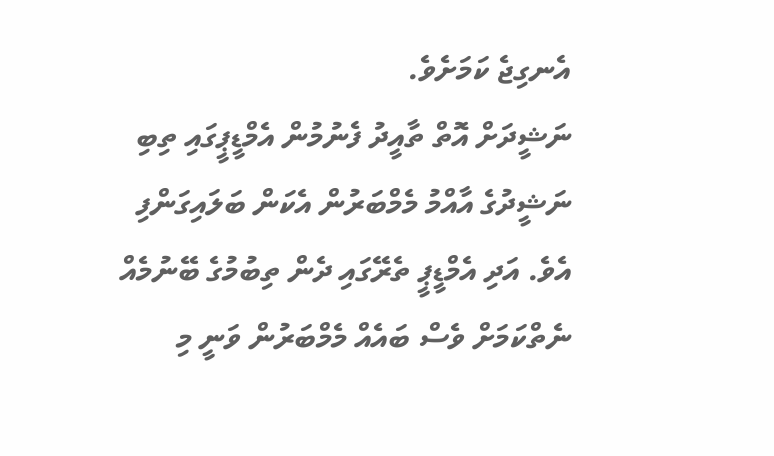އެނގިޖެ ކަމަށެވެ.
ނަޝީދަށް އޮތް ތާއީދު ފެނުމުން އެމްޑީޕީގައި ތިބި ނަޝީދުގެ އާއްމު މެމްބަރުން އެކަން ބަލައިގަންފި އެވެ. އަދި އެމްޑީޕީ ތެރޭގައި ދެން ތިބުމުގެ ބޭނުމެއް ނެތްކަމަށް ވެސް ބައެއް މެމްބަރުން ވަނީ މި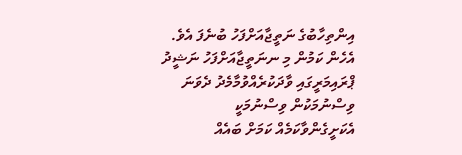އިންތިހާބުގެ ނަތީޖާއަށްފަހު ބުނެފަ އެވެ.
އެހެން ކަމުން މި ނނަތީޖާއަށްފަހު ނަޝީދު ޕްރައިމަރީގައި ވާދަކުރެއްވުމާމެދު ދެވަނަ ވިސްނުމަކުން ވިސްނުމަކީ އެކަށީގެންވާކަމެއް ކަމަށް ބައެއް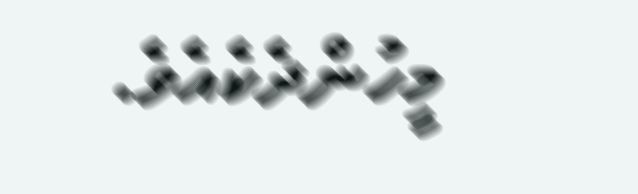މީހުންދެކެއެވެ.